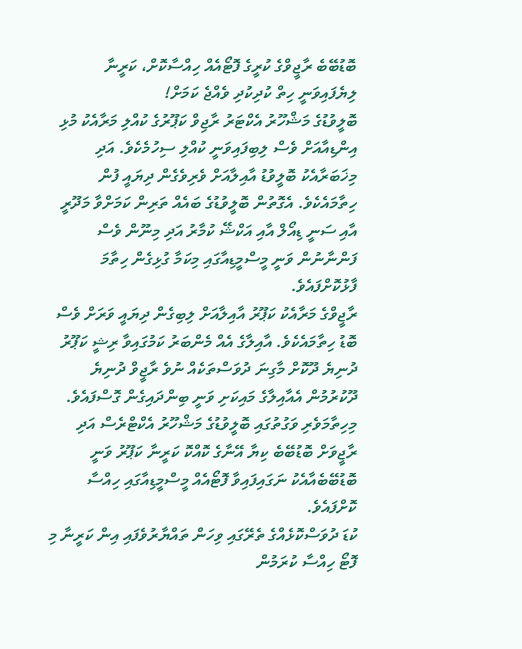ބޮޑުބޭބެ ރާޖީވްގެ ކުރީގެ ފޮޓޯއެއް ހިއްސާކޮށް، ކަރީނާ ލިޔެފައިވަނީ ހިތް ކުދިކުދި ވެއްޖެ ކަމަށް!
ބޮލީވުޑުގެ މަޝްހޫރު އެކްޓަރު ރާޖިވް ކަޕޫރުގެ ކުއްލި މަރާއެކު މުޅި އިންޑިއާއަށް ވެސް ލިބިފައިވަނީ ކުއްލި ސިހުމެކެވެ. އަދި މިޚަބަރާއެކު ބޮލީވުޑު އާއިލާއަށް ވެރިވެގެން ދިޔައީ ފުން ހިތާމައެކެވެ. އެގޮތުން ބޮލީވުޑުގެ ބައެއް ތަރިން ކަމަށްވާ މަދޫރީ އާއި ސަނީ ޑިއޯލް އާއި އަކްޝޭ ކުމާރު އަދި މިނޫން ވެސް ފަންނާނުން ވަނީ މީސްމީޑިއާގައި މިކަމާ ގުޅިގެން ހިތާމަ ފާޅުކޮށްފައެވެ.
ރާޖީވްގެ މަރާއެކު ކަޕޫރު އާއިލާއަށް ލިބިގެން ދިޔައީ ވަރަށް ވެސް ބޮޑު ހިތާމައެކެވެ. އާއިލާގެ އެއް މެންބަރު ކަމުގައިވާ ރިޝީ ކަޕޫރު ދުނިޔެ ދޫކޮށް މާގިނަ ދުވަސްތަކެއް ނުވެ ރާޖީވް ދުނިޔެ ދޫކުރުމުން އެއާއިލާގެ މައިކަށި ވަނީ ބިންދައިގެން ގޮސްފައެވެ. މިހިތާމަވެރި ވަގުތުގައި ބޮލީވުޑުގެ މަޝްހޫރު އެކްޓްރެސް އަދި ރާޖީވަށް ބޮޑުބޭބެ ކިޔާ އޭނާގެ ކޮއްކޮ ކަރީނާ ކަޕޫރު ވަނީ ބޮޑުބޭބެއާއެކު ނަގައިފައިވާ ފޮޓޯއެއް މީސްމީޑިއާގައި ހިއްސާ ކޮށްފައެވެ.
ކުޑަ ދުވަސްކޮޅެއްގެ ތެރޭގައި ވިހަން ތައްޔާރުވެފައި އިން ކަރީނާ މި ފޮޓޯ ހިއްސާ ކުރަމުން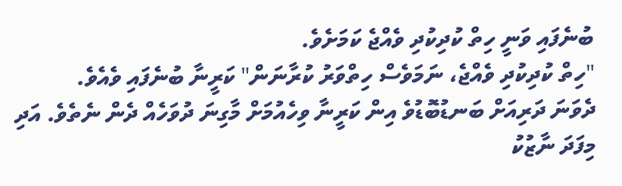ބުނެފައި ވަނީ ހިތް ކުދިކުދި ވެއްޖެ ކަމަށެވެ.
"ހިތް ކުދިކުދި ވެއްޖެ، ނަމަވެސް ހިތްވަރު ކުރާނަން" ކަރީނާ ބުނެފައި ވެއެވެ.
ދެވަނަ ދަރިއަށް ބަނޑުބޮޑުވެ އިން ކަރީނާ ވިހެއުމަށް މާގިނަ ދުވަހެއް ދެން ނެތެވެ. އަދި މިފަދަ ނާޒުކު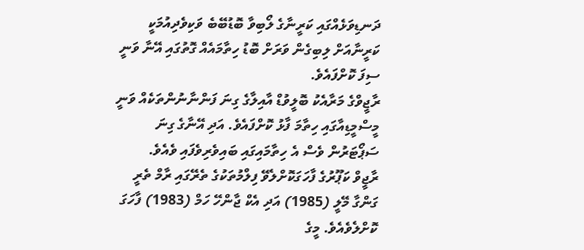ދަނޑިވަޅެއްގައި ކަރީނާގެ ލޯބިވާ ބޮޑުބޭބެ ވަކިވެދިއުމަކީ ކަރީނާއަށް ލިބިގެން ވަރަށް ބޮޑު ހިތާމައެއް ގޮތުގައި އޭނާ ވަނީ ސިފަ ކޮށްފައެވެ.
ރާޖީވްގެ މަރާއެކު ބޮލީވުޑް އާއިލާގެ ގިނަ ފަންނާނުންތަކެއް ވަނީ މީސްމީޑިއާގައި ހިތާމަ ފާޅު ކޮށްފައެވެ. އަދި އޭނާގެ ގިނަ ސަޕޯޓަރުން ވެސް އެ ހިތާމައިގައި ބައިވެރިވެފައި ވެއެވެ.
ރާޖީވް ކަޕޫރުގެ ފާހަގަކޮށްލެވޭ ފިލްމުތަކުގެ ތެރޭގައި ރާމް ތެރީ ގަންގާ މޭލީ (1985) އަދި އެކް ޖާންހޭ ހަމް (1983) ފާހަގަ ކޮށްލެވެއެވެ. މީގެ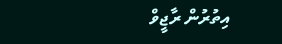އިތުރުން ރާޖީވް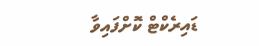ޑައިރެކްޓް ކޮށްފައިވާ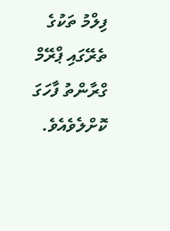ފިލްމު ތަކުގެ ތެރޭގައި ޕްރޭމް ގްރާންތު ފާހަގަ ކޮށްލެވެއެވެ.